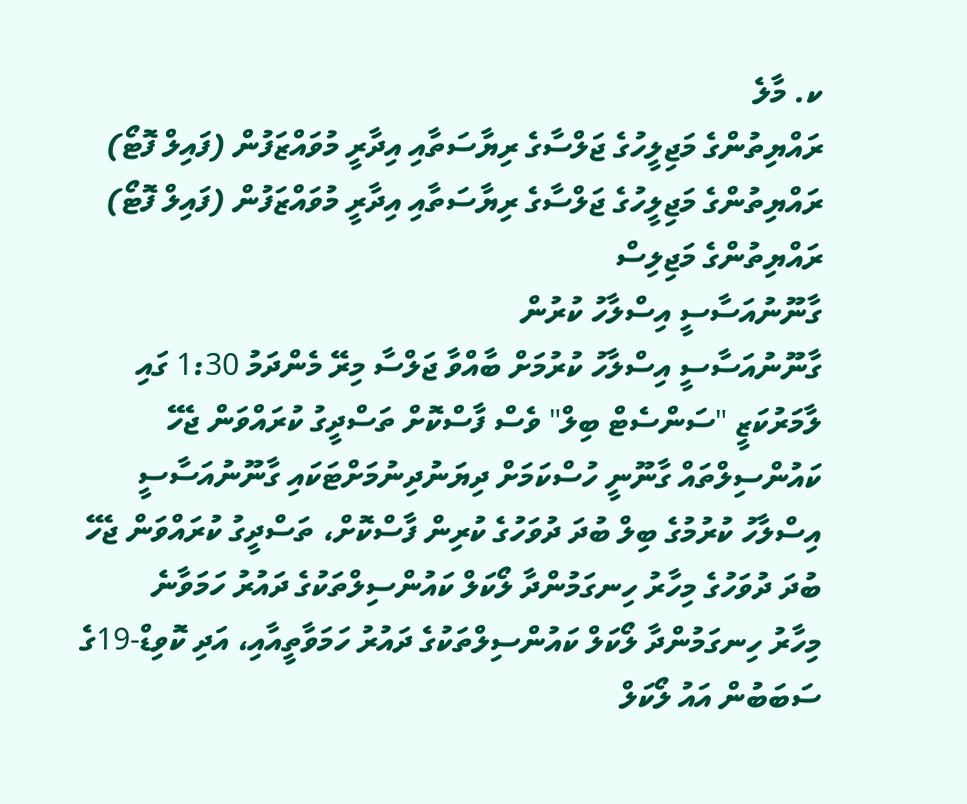ކ. މާލެ
ރައްޔިތުންގެ މަޖިލީހުގެ ޖަލްސާގެ ރިޔާސަތާއި އިދާރީ މުވައްޒަފުން (ފައިލް ފޮޓޯ)
ރައްޔިތުންގެ މަޖިލީހުގެ ޖަލްސާގެ ރިޔާސަތާއި އިދާރީ މުވައްޒަފުން (ފައިލް ފޮޓޯ)
ރައްޔިތުންގެ މަޖިލިސް
ގާނޫނުއަސާސީ އިސްލާހު ކުރުން
ގާނޫނުއަސާސީ އިސްލާހު ކުރުމަށް ބާއްވާ ޖަލްސާ މިރޭ މެންދަމު 1:30 ގައި
ލާމަރުކަޒީ "ސަންސެޓް ބިލް" ވެސް ފާސްކޮށް ތަސްދީގު ކުރައްވަން ޖެހޭ
ކައުންސިލްތައް ގާނޫނީ ހުސްކަމަށް ދިޔަނުދިނުމަށްޓަކައި ގާނޫނުއަސާސީ އިސްލާހު ކުރުމުގެ ބިލް ބުދަ ދުވަހުގެ ކުރިން ފާސްކޮށް، ތަސްދީގު ކުރައްވަން ޖެހޭ
ބުދަ ދުވަހުގެ މިހާރު ހިނގަމުންދާ ލޯކަލް ކައުންސިލްތަކުގެ ދައުރު ހަމަވާނެ
މިހާރު ހިނގަމުންދާ ލޯކަލް ކައުންސިލްތަކުގެ ދައުރު ހަމަވާތީއާއި، އަދި ކޮވިޑް-19ގެ ސަބަބުން އައު ލޯކަލް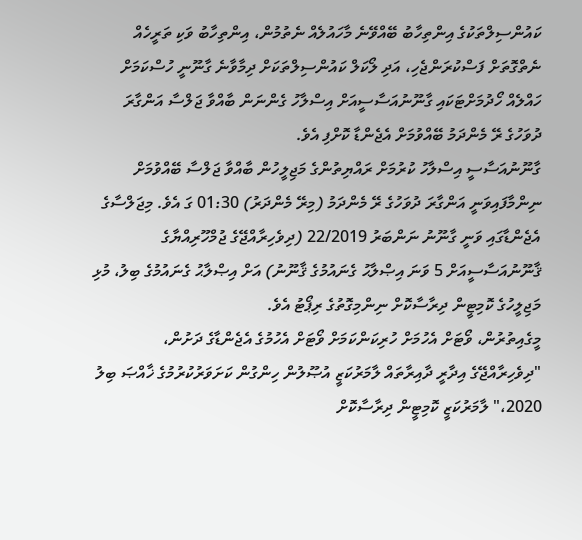ކައުންސިލްތަކުގެ އިންތިހާބު ބޭއްވޭނެ މާހައުލެއް ނެތުމުން، އިންތިހާބު ވަކި ތަރީހެއް ނެތްގޮތަށް ފަސްކުރަންޖެހި، އަދި ލޯކަލް ކައުންސިލްތަކަށް ދިމާވާނެ ގާނޫނީ ހުސްކަމަށް ހައްލެއް ހޯދުމަށްޓަކައި ގާނޫނުއަސާސީއަށް އިސްލާހު ގެންނަން ބާއްވާ ޖަލްސާ އަންގާރަ ދުވަހުގެ ރޭ މެންދަމު ބޭއްވުމަށް އެޖެންޑާ ކޮށްފި އެވެ.
ގާނޫނުއަސާސީ އިސްލާހު ކުރުމަށް ރައްޔިތުންގެ މަޖިލީހުން ބާއްވާ ޖަލްސާ ބޭއްވުމަށް ނިންމާފައިވަނީ އަންގާރަ ދުވަހުގެ ރޭ މެންދަމު (މިރޭ މެންދަރު) 01:30 ގަ އެވެ. މިޖަލްސާގެ އެޖެންޑާގައި ވަނީ ގާނޫނު ނަންބަރު 22/2019 (ދިވެހިރާއްޖޭގެ ޖުމްހޫރިއްޔާގެ ޤާނޫނުއަސާސީއަށް 5 ވަނަ އިޞްލާޙު ގެނައުމުގެ ޤާނޫނު) އަށް އިޞްލާޙު ގެނައުމުގެ ބިލު، މުޅި މަޖިލީހުގެ ކޮމިޓީން ދިރާސާކޮށް ނިންމިގޮތުގެ ރިޕޯޓު އެވެ.
މީގެއިތުރުން، ވޯޓަށް އެހުމަށް ހުރިކަންކަމަށް ވޯޓަށް އެހުމުގެ އެޖެންޑާގެ ދަށުން، "ދިވެހިރާއްޖޭގެ އިދާރީ ދާއިރާތައް ލާމަރުކަޒީ އުޞޫލުން ހިންގުން ކަށަވަރުކުރުމުގެ ޚާއްޞަ ބިލު 2020،" ލާމަރުކަޒީ ކޮމިޓީން ދިރާސާކޮށް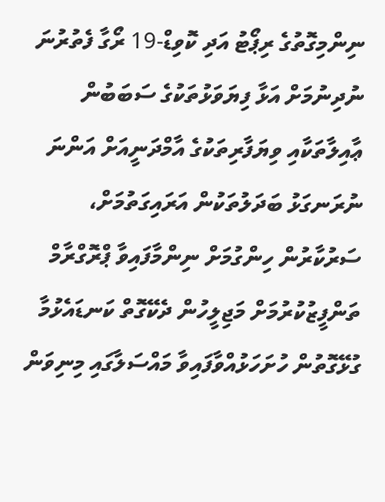ނިންމިގޮތުގެ ރިޕޯޓު އަދި ކޮވިޑް-19 ރޯގާ ފެތުރުނަ ނުދިނުމަށް އަޅާ ފިޔަވަޅުތަކުގެ ސަބަބުން ޢާއިލާތަކާއި ވިޔަފާރިތަކުގެ އާމްދަނީއަށް އަންނަ ނުރަނގަޅު ބަދަލުތަކުން އަރައިގަތުމަށް، ސަރުކާރުން ހިންގުމަށް ނިންމާފައިވާ ޕްރޮގްރާމް ތަންފީޒުކުރުމަށް މަޖިލީހުން ދެކޭގޮތް ކަނޑައެޅުމާ ގުޅޭގޮތުން ހުށަހަޅުއްވާފައިވާ މައްސަލާގައި މިނިވަން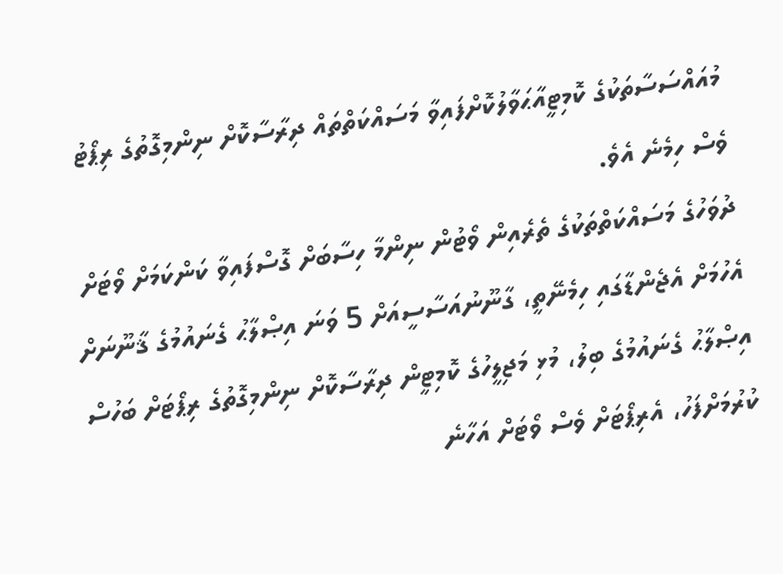މުއައްސަސާތަކުގެ ކޮމިޓީއާޙަވާލުކޮށްފައިވާ މަސައްކަތްތައް ދިރާސާކޮށް ނިންމިގޮތުގެ ރިޕޯޓު ވެސް ހިމެނެ އެވެ.
ދުވަހުގެ މަސައްކަތްތަކުގެ ތެރެއިން ވޯޓުން ނިންމާ ހިސާބަށް ގޮސްފައިވާ ކަންކަމަށް ވޯޓަށް އެހުމަށް އެޖެންޑާގައި ހިމެނޭތީ، ގާނޫނުއަސާސީއަށް 5 ވަނަ އިޞްލާޙު ގެނައުމުގެ ޤާނޫނަށް އިޞްލާޙު ގެނައުމުގެ ބިލު، މުޅި މަޖިލީހުގެ ކޮމިޓީން ދިރާސާކޮށް ނިންމިގޮތުގެ ރިޕޯޓަށް ބަހުސް ކުރުމަށްފަހު، އެރިޕޯޓަށް ވެސް ވޯޓަށް އަހާނެ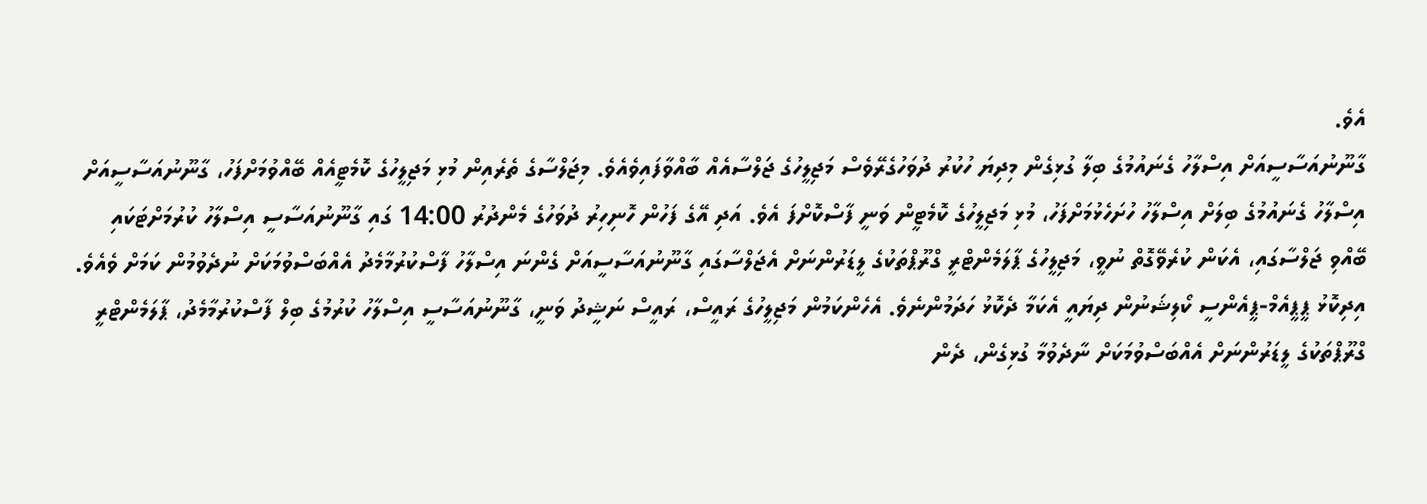އެވެ.
ގާނޫނުއަސާސީއަށް އިސްލާހު ގެނައުމުގެ ބިލާ ގުޅިގެން މިދިޔަ ހުކުރު ދުވަހުގެރޭވެސް މަޖިލީހުގެ ޖަލްސާއެއް ބާއްވާފައިވެއެވެ. މިޖަލްސާގެ ތެރެއިން މުޅި މަޖިލީހުގެ ކޮމެޓީއެއް ބޭއްވުމަށްފަހު، ގާނޫނުއަސާސީއަށް އިސްލާހު ގެނައުމުގެ ބިލަށް އިސްލާހު ހުށަހެޅުމަށްފަހު، މުޅި މަޖިލީހުގެ ކޮމެޓީން ވަނީ ފާސްކޮށްފަ އެވެ. އަދި އޭގެ ފަހުން ހޮނިހިރު ދުވަހުގެ މެންދުރު 14:00 ގައި ގާނޫނުއަސާސީ އިސްލާހު ކުރުމަށްޓަކައި ބޭއްވި ޖަލްސާގައި، އެކަން ކުރެވޭގޮތް ނުވީ، މަޖިލީހުގެ ޕާލަމެންޓްރީ ގްރޫޕްތަކުގެ ލީޑަރުންނަށް އެޖަލްސާގައި ގާނޫނުއަސާސީއަށް ގެންނަ އިސްލާހު ފާސްކުރުމާމެދު އެއްބަސްވުމަކަށް ނުދެވުމުން ކަމަށް ވެއެވެ.
އިދިކޮޅު ޕީޕީއެމް-ޕީއެންސީ ކޯލިޝަނުން ދިޔައީ އެކަމާ ދެކޮޅު ހަދަމުންނެވެ. އެހެންކަމުން މަޖިލީހުގެ ރައީސް، ރައީސް ނަޝީދު ވަނީ، ގާނޫނުއަސާސީ އިސްލާހު ކުރުމުގެ ބިލް ފާސްކުރުމާމެދު، ޕާލަމެންޓްރީ ގްރޫޕްތަކުގެ ލީޑަރުންނަށް އެއްބަސްވުމަކަށް ނާދެވުމާ ގުޅިގެން، ދެން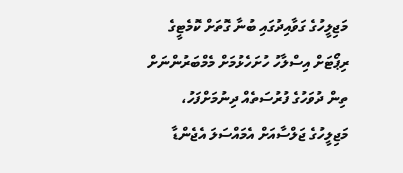މަޖިލީހުގެ ގަވާއިދުގައި ބުނާ ގޮތަށް ކޮމެޓީގެ ރިޕޯޓަށް އިސްލާހު ހުށަހެޅުމަށް މެމްބަރުންނަށް ތިން ދުވަހުގެ ފުރުސަތެއް ދިނުމަށްފަހު، މަޖިލީހުގެ ޖަލްސާއަށް އެމައްސަލަ އެޖެންޑާ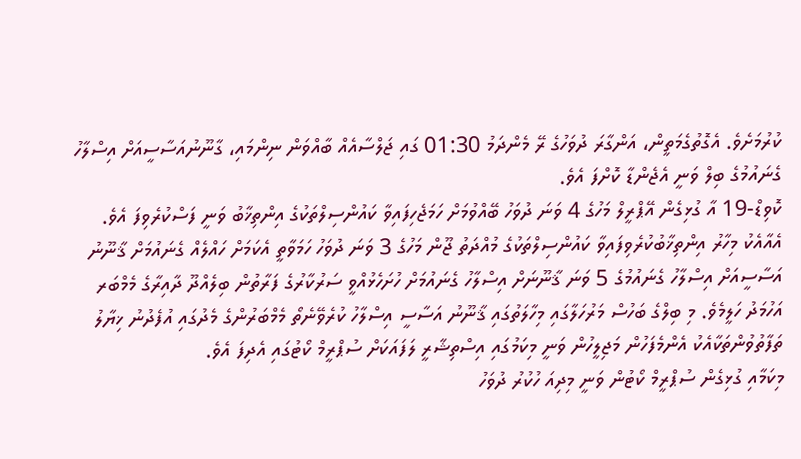ކުރުމަށެވެ. އެގޮތުގެމަތީން، އަންގާރަ ދުވަހުގެ ރޭ މެންދަމު 01:30 ގައި ޖަލްސާއެއް ބާއްވަން ނިންމައި، ގާނޫނުއަސާސީއަށް އިސްލާހު ގެނައުމުގެ ބިލް ވަނީ އެޖެންޑާ ކޮށްފަ އެވެ.
ކޮވިޑް-19 އާ ގުޅިގެން އޭޕްރީލް މަހުގެ 4 ވަނަ ދުވަހު ބޭއްވުމަށް ހަމަޖެހިފައިވާ ކައުންސިލްތަކުގެ އިންތިޚާބު ވަނީ ފަސްކުރެވިފަ އެވެ. އެއާއެކު މިހާރު އިންތިޚާބުކުރެވިފައިވާ ކައުންސިލްތަކުގެ މުއްދަތު ޖޫން މަހުގެ 3 ވަނަ ދުވަހު ހަމަވާތީ އެކަމަށް ހައްލެއް ގެނައުމަށް ޤާނޫނު އަސާސީއަށް އިސްލާހު ގެނައުމުގެ 5 ވަނަ ޤާނޫނަށް އިސްލާހު ގެނައުމަށް ހުށަހެޅުއްވީ ސަރުކާރުގެ ފަރާތުން ބިލެއްދޫ ދާއިރާގެ މެމްބަރ އަހުމަދު ހަލީމެވެ. މި ބިލްގެ ބަހުސް މަރުހަލާގައި މިހާލަތުގައި ޤާނޫނު އަސާސީ އިސްލާހު ކުރެވޭނެތޯ މެމްބަރުންގެ މެދުގައި އުފެދުނު ޚިޔާލު ތަފާތުވުންތަކާއެކު އެންމެފަހުން މަޖިލީހުން ވަނީ މިކަމުގައި އިސްތިޝާރީ ލަފައަކަށް ސުޕްރީމް ކޯޓުގައި އެދިފަ އެވެ.
މިކަމާއި ގުޅިގެން ސުޕްރީމް ކޯޓުން ވަނީ މިދިއަ ހުކުރު ދުވަހު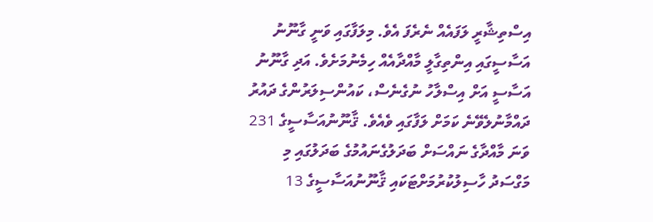އިސްތިޝާރީ ލަފައެއް ނެރެފަ އެވެ. މިލަފާގައި ވަނީ ގާނޫނު އަސާސީގައި އިންތިގާލީ މާއްދާއެއް ހިމެނުމަށެވެ. އަދި ގާނޫނު އަސާސީ އަށް އިސްލާހު ނުގެނެސް، ކައުންސިލަރުންގެ ދައުރު ދައްމާނުލެވޭނެ ކަމަށް ލަފާގައި ވެއެވެ. ޤާނޫނުއަސާސީގެ 231 ވަނަ މާއްދާގެ ނައްސަށް ބަދަލުގެނައުމުގެ ބަދަލުގައި މި މަގްސަދު ހާސިލުކުރުމަށްޓަކައި ޤާނޫނުއަސާސީގެ 13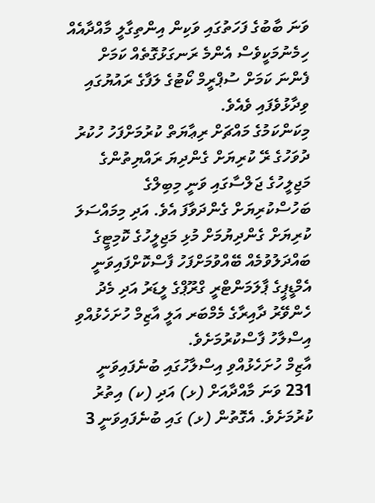ވަނަ ބާބުގެ ފަހަތުގައި ވަކިން އިންތިގާލީ މާއްދާއެއް ހިމެނުމަކީވެސް އެންމެ ރަނގަޅުގޮތެއް ކަމަށް ފެންނަ ކަމަށް ސުޕްރީމް ކޯޓުގެ ލަފާގެ ރައުޔުގައި ވިދާޅުވެފައި ވެއެވެ.
މިކަންކަމުގެ މައްޗަށް ރިޢާޔަތް ކުރުމަށްފަހު ހުކުރު ދުވަހުގެ ރޭ ކުރިޔަށް ގެންދިޔަ ރައްޔިތުންގެ މަޖިލީހުގެ ޖަލްސާގައި ވަނީ މިބިލްގެ ބަހުސްކުރިޔަށް ގެންދަވާފަ އެވެ. އަދި މިމައްސަލަ ކުރިޔަށް ގެންދިޔުމަށް މުޅި މަޖިލީހުގެ ކޮމިޓީގެ ބައްދަލުވުމެއް ބޭއްވުމަށްފަހު ފާސްކޮށްފައިވަނީ އެމްޑީޕީގެ ޕާލަމަންޓްރީ ގްރޫޕްގެ ލީޑަރު އަދި މެދު ހެންވޭރު ދާއިރާގެ މެމްބަރ އަލީ އާޒިމް ހުށަހެޅުއްވި އިސްލާހު ފާސްކުރުމަށެވެ.
އާޒިމް ހުށަހެޅުއްވި އިސްލާހުގައި ބުނެފައިވަނީ 231 ވަނަ މާއްދާއަށް (ޅ) އަދި (ކ) އިތުރު ކުރުމަށެވެ. އެގޮތުން (ޅ) ގައި ބުނެފައިވަނީ 3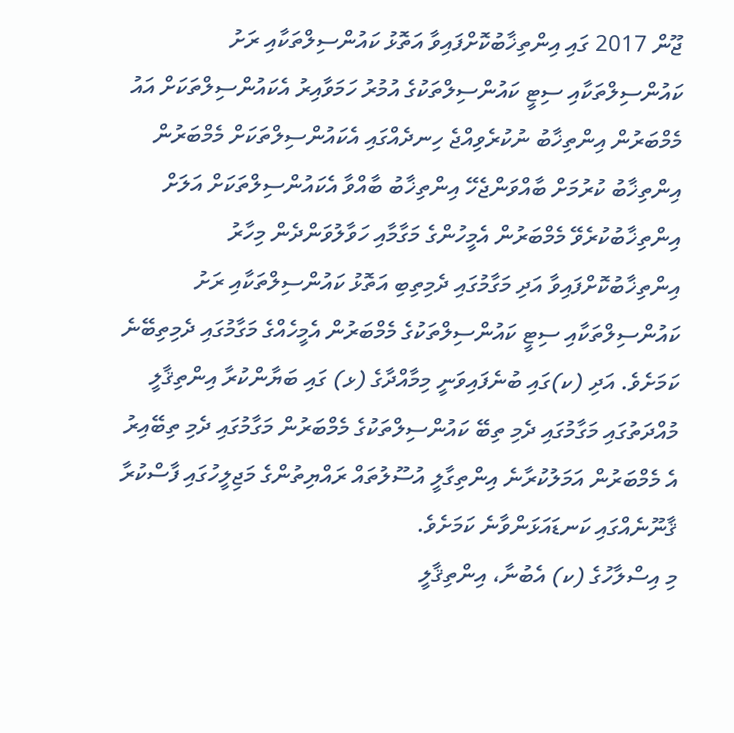ޖޫން 2017 ގައި އިންތިޚާބުކޮށްފައިވާ އަތޮޅު ކައުންސިލްތަކާއި ރަށު ކައުންސިލްތަކާއި ސިޓީ ކައުންސިލްތަކުގެ އުމުރު ހަމަވާއިރު އެކައުންސިލްތަކަށް އައު މެމްބަރުން އިންތިޚާބު ނުކުރެވިއްޖެ ހިނދެއްގައި އެކައުންސިލްތަކަށް މެމްބަރުން އިންތިޚާބު ކުރުމަށް ބާއްވަންޖެހޭ އިންތިޚާބު ބާއްވާ އެކައުންސިލްތަކަށް އަލަށް އިންތިޚާބުކުރެވޭ މެމްބަރުން އެމީހުންގެ މަގާމާއި ހަވާލުވަންދެން މިހާރު އިންތިޚާބުކޮށްފައިވާ އަދި މަގާމުގައި ދެމިތިބި އަތޮޅު ކައުންސިލްތަކާއި ރަށު ކައުންސިލްތަކާއި ސިޓީ ކައުންސިލްތަކުގެ މެމްބަރުން އެމީހެއްގެ މަގާމުގައި ދެމިތިބޭނެ ކަމަށެވެ. އަދި (ކ)ގައި ބުނެފައިވަނީ މިމާއްދާގެ (ޅ) ގައި ބަޔާންކުރާ އިންތިޤާލީ މުއްދަތުގައި މަގާމުގައި ދެމި ތިބޭ ކައުންސިލްތަކުގެ މެމްބަރުން މަގާމުގައި ދެމި ތިބޭއިރު އެ މެމްބަރުން އަމަލުކުރާނެ އިންތިގާލީ އުސޫލުތައް ރައްޔިތުންގެ މަޖިލީހުގައި ފާސްކުރާ ޤާނޫނެއްގައި ކަނޑައަޅަންވާނެ ކަމަށެވެ.
މި އިސްލާހުގެ (ކ) އެބުނާ، އިންތިޤާލީ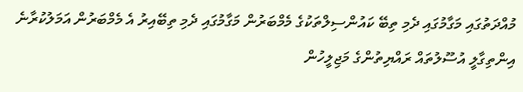މުއްދަތުގައި މަގާމުގައި ދެމި ތިބޭ ކައުންސިލްތަކުގެ މެމްބަރުން މަގާމުގައި ދެމި ތިބޭއިރު އެ މެމްބަރުން އަމަލުކުރާނެ އިންތިގާލީ އުސޫލުތައް ރައްޔިތުންގެ މަޖިލީހުން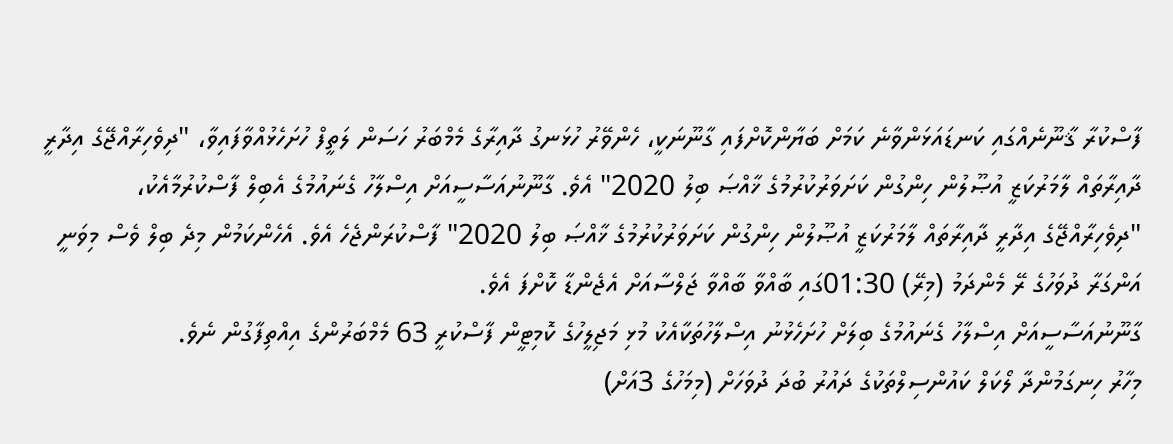ފާސްކުރާ ޤާނޫނެއްގައި ކަނޑައަޅަންވާނެ ކަމަށް ބަޔާންކޮށްފައި ގާނޫނަކީ، ހެންވޭރު ހުޅަނގު ދާއިރާގެ މެމްބަރު ހަސަން ލަތީފް ހުށަހެޅުއްވާފައިވާ، "ދިވެހިރާއްޖޭގެ އިދާރީ ދާއިރާތައް ލާމަރުކަޒީ އުޞޫލުން ހިންގުން ކަށަވަރުކުރުމުގެ ޚާއްޞަ ބިލު 2020" އެވެ. ގާނޫނުއަސާސީއަށް އިސްލާހު ގެނައުމުގެ އެބިލް ފާސްކުރުމާއެކު، "ދިވެހިރާއްޖޭގެ އިދާރީ ދާއިރާތައް ލާމަރުކަޒީ އުޞޫލުން ހިންގުން ކަށަވަރުކުރުމުގެ ޚާއްޞަ ބިލު 2020" ފާސްކުރަންޖެހެ އެވެ. އެހެންކަމުން މިދެ ބިލް ވެސް މިވަނީ އަންގަރާ ދުވަހުގެ ރޭ މެންދަމު (މިރޭ) 01:30ގައި ބާއްވާ ބާއްވާ ޖަލްސާއަށް އެޖެންޑާ ކޮށްފަ އެވެ.
ގާނޫނުއަސާސީއަށް އިސްލާހު ގެނައުމުގެ ބިލަށް ހުށަހެޅުނު އިސްލާހުތަކާއެކު މުޅި މަޖިލީހުގެ ކޮމިޓީން ފާސްކުރީ 63 މެމްބަރުންގެ އިއްތިފާގުން ނެވެ.
މިހާރު ހިނގަމުންދާ ލޯކަލް ކައުންސިލްތަކުގެ ދައުރު ބުދަ ދުވަހަށް (މިމަހުގެ 3އަށް)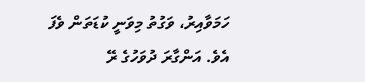ހަމަވާއިރު، ވަގުތު މިވަނީ ކުޑަތަން ވެފަ އެވެ. އަންގާރަ ދުވަހުގެ ރޭ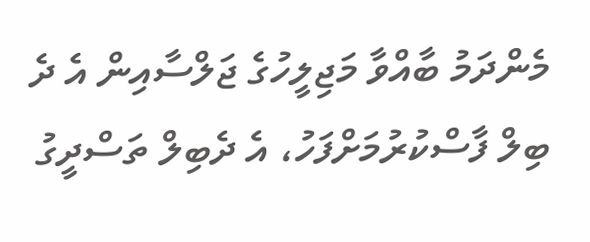މެންދަމު ބާއްވާ މަޖިލީހުގެ ޖަލްސާއިން އެ ދެ ބިލް ފާސްކުރުމަށްފަހު، އެ ދެބިލް ތަސްދީގު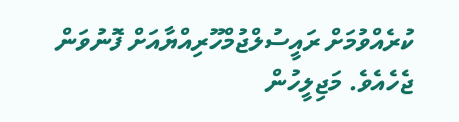ކުރެއްވުމަށް ރައީސުލްޖުމްހޫރިއްޔާއަށް ފޮނުވަން ޖެހެއެވެ. މަޖިލީހުން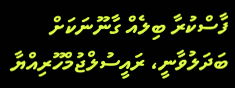ފާސްކުރާ ބިލެއް ގާނޫނަކަށް ބަދަލުވާނީ، ރައީސުލްޖުމްހޫރިއްޔާ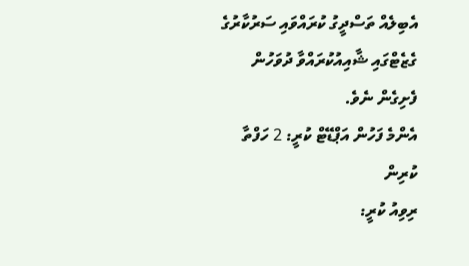އެބިލެއް ތަސްދީގު ކުރައްވައި ސަރުކާރުގެ ގެޒެޓްގައި ޝާއިއުކުރައްވާ ދުވަހުން ފެށިގެން ނެވެ.
އެންމެ ފަހުން އަޕްޑޭޓް ކުރީ: 2 ހަފްތާ ކުރިން
ރިވިއު ކުރީ: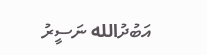އަބުދުالله ނަސީރު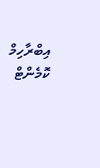އިބްރާހިމް
ކޮމެންޓް